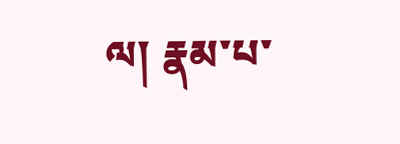ལ། རྣམ་པ་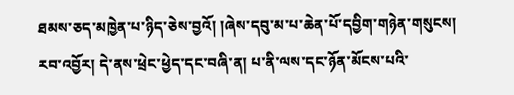ཐམས་ཅད་མཁྱེན་པ་ཉིད་ཅེས་བྱའོ། །ཞེས་དབུ་མ་པ་ཆེན་པོ་དབྱིག་གཉེན་གསུངས། རབ་འབྱོར། དེ་ནས་ཕྲེང་ཕྱེད་དང་བཞི་ན། པ་ནི་ལས་དང་ཉོན་མོངས་པའི་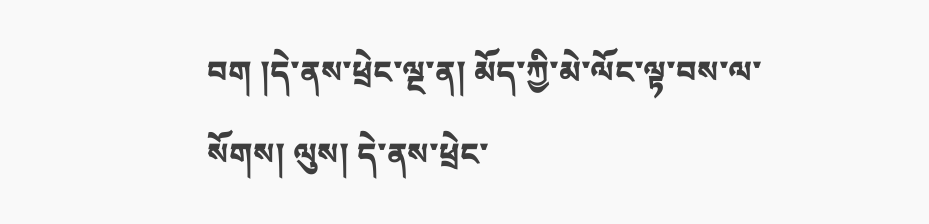བག །དེ་ནས་ཕྲེང་ལྔ་ན། མོད་ཀྱི་མེ་ལོང་ལྟ་བས་ལ་སོགས། ལུས། དེ་ནས་ཕྲེང་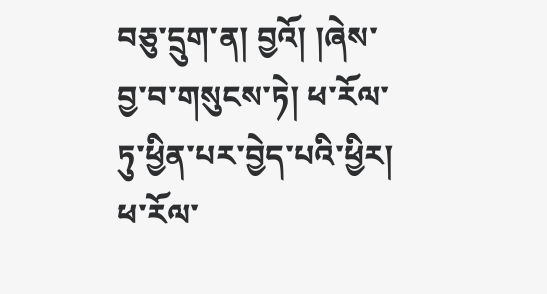བཅུ་དྲུག་ན། བྱའོ། །ཞེས་བྱ་བ་གསུངས་ཏེ། ཕ་རོལ་ཏུ་ཕྱིན་པར་བྱེད་པའི་ཕྱིར། ཕ་རོལ་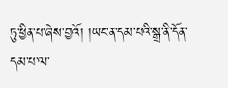ཏུ་ཕྱིན་པ་ཞེས་བྱའོ། །ཡང་ན་དམ་པའི་སྒྲ་ནི་དོན་དམ་པ་ལ་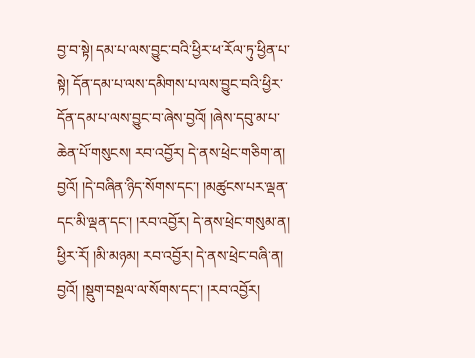བྱ་བ་སྟེ། དམ་པ་ལས་བྱུང་བའི་ཕྱིར་ཕ་རོལ་ཏུ་ཕྱིན་པ་སྟེ། དོན་དམ་པ་ལས་དམིགས་པ་ལས་བྱུང་བའི་ཕྱིར་དོན་དམ་པ་ལས་བྱུང་བ་ཞེས་བྱའོ། །ཞེས་དབུ་མ་པ་ཆེན་པོ་གསུངས། རབ་འབྱོར། དེ་ནས་ཕྲེང་གཅིག་ན། བྱའོ། །དེ་བཞིན་ཉིད་སོགས་དང་། །མཚུངས་པར་ལྡན་དང་མི་ལྡན་དང་། །རབ་འབྱོར། དེ་ནས་ཕྲེང་གསུམ་ན། ཕྱིར་རོ། །མི་མཉམ། རབ་འབྱོར། དེ་ནས་ཕྲེང་བཞི་ན། བྱའོ། །སྡུག་བསྔལ་ལ་སོགས་དང་། །རབ་འབྱོར།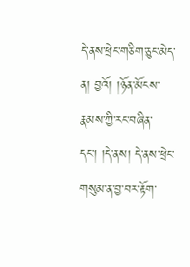དེ་ནས་ཕྲེང་གཅིག་ཅུང་མེད་ན། བྱའོ། །ཉོན་མོངས་རྣམས་ཀྱི་རང་བཞིན་དང་། །དེ་ནས། དེ་ནས་ཕྲེང་གསུམ་ན་བྱ་བར་རྟོག་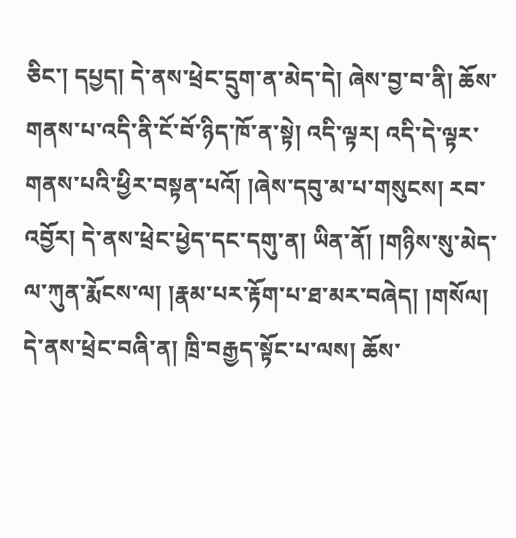ཅིང་། དཔྱད། དེ་ནས་ཕྲེང་དྲུག་ན་མེད་དེ། ཞེས་བྱ་བ་ནི། ཆོས་གནས་པ་འདི་ནི་ངོ་བོ་ཉིད་ཁོ་ན་སྟེ། འདི་ལྟར། འདི་དེ་ལྟར་གནས་པའི་ཕྱིར་བསྟན་པའོ། །ཞེས་དབུ་མ་པ་གསུངས། རབ་འབྱོར། དེ་ནས་ཕྲེང་ཕྱེད་དང་དགུ་ན། ཡིན་ནོ། །གཉིས་སུ་མེད་ལ་ཀུན་རྨོངས་ལ། །རྣམ་པར་རྟོག་པ་ཐ་མར་བཞེད། །གསོལ། དེ་ནས་ཕྲེང་བཞི་ན། ཁྲི་བརྒྱད་སྟོང་པ་ལས། ཆོས་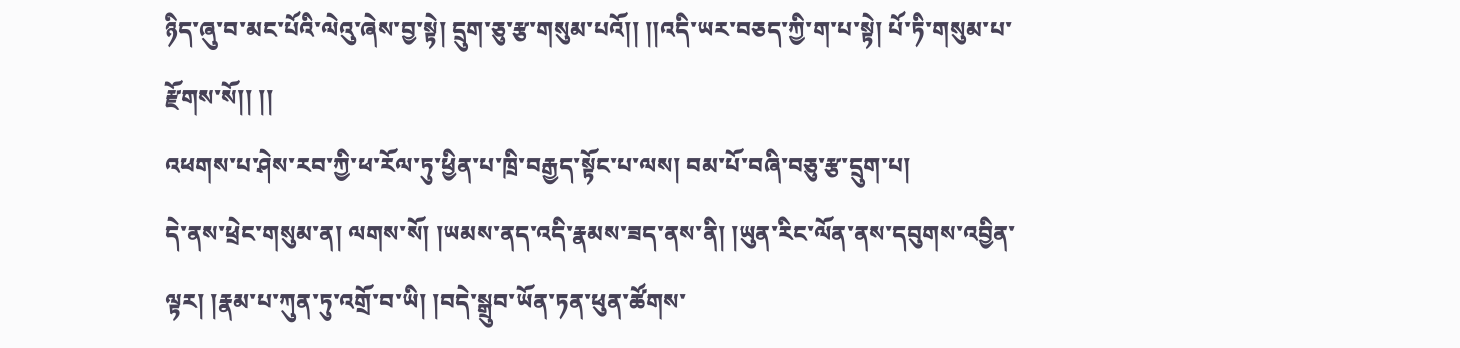ཉིད་ཞུ་བ་མང་པོའི་ལེའུ་ཞེས་བྱ་སྟེ། དྲུག་ཅུ་རྩ་གསུམ་པའོ།། །།འདི་ཡར་བཅད་ཀྱི་ག་པ་སྟེ། པོ་ཏི་གསུམ་པ་རྫོགས་སོ།། །།
འཕགས་པ་ཤེས་རབ་ཀྱི་ཕ་རོལ་ཏུ་ཕྱིན་པ་ཁྲི་བརྒྱད་སྟོང་པ་ལས། བམ་པོ་བཞི་བཅུ་རྩ་དྲུག་པ།
དེ་ནས་ཕྲེང་གསུམ་ན། ལགས་སོ། །ཡམས་ནད་འདི་རྣམས་ཟད་ནས་ནི། །ཡུན་རིང་ལོན་ནས་དབུགས་འབྱིན་ལྟར། །རྣམ་པ་ཀུན་ཏུ་འགྲོ་བ་ཡི། །བདེ་སྒྲུབ་ཡོན་ཏན་ཕུན་ཚོགས་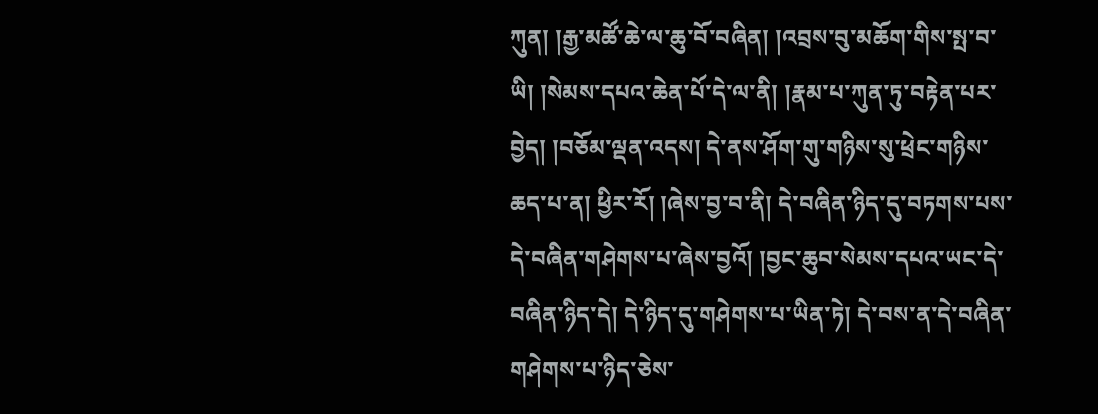ཀུན། །རྒྱ་མཚོ་ཆེ་ལ་ཆུ་བོ་བཞིན། །འབྲས་བུ་མཆོག་གིས་སྤ་བ་ཡི། །སེམས་དཔའ་ཆེན་པོ་དེ་ལ་ནི། །རྣམ་པ་ཀུན་ཏུ་བརྟེན་པར་བྱེད། །བཅོམ་ལྡན་འདས། དེ་ནས་ཤོག་གུ་གཉིས་སུ་ཕྲེང་གཉིས་ཆད་པ་ན། ཕྱིར་རོ། །ཞེས་བྱ་བ་ནི། དེ་བཞིན་ཉིད་དུ་བཏགས་པས་དེ་བཞིན་གཤེགས་པ་ཞེས་བྱའོ། །བྱང་ཆུབ་སེམས་དཔའ་ཡང་དེ་བཞིན་ཉིད་དེ། དེ་ཉིད་དུ་གཤེགས་པ་ཡིན་ཏེ། དེ་བས་ན་དེ་བཞིན་གཤེགས་པ་ཉིད་ཅེས་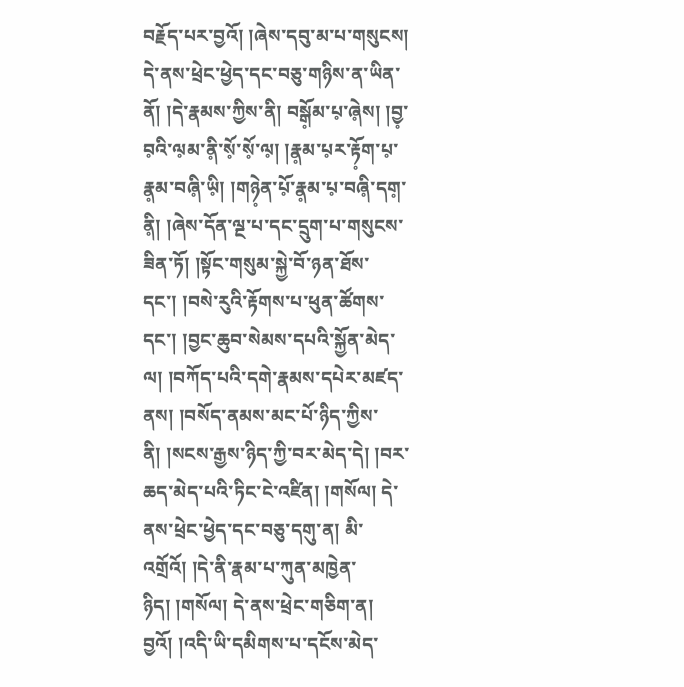བརྗོད་པར་བྱའོ། །ཞེས་དབུ་མ་པ་གསུངས། དེ་ནས་ཕྲེང་ཕྱེད་དང་བཅུ་གཉིས་ན་ཡིན་ནོ། །དེ་རྣམས་ཀྱིས་ནི། བསྒོ༷མ་པ༷་ཞེ༷ས། །བྱ༷་བ༷འི་ལ༷མ་ནི༷་སོ༷་སོ༷་ལ༷། །རྣ༷མ་པ༷ར་རྟོ༷ག་པ༷་རྣ༷མ་བཞི༷་ཡི༷། །གཉེ༷ན་པོ༷་རྣ༷མ་པ༷་བཞི༷་དག༷་ནི༷། །ཞེས་དོན་ལྔ་པ་དང་དྲུག་པ་གསུངས་ཟིན་ཏོ། །སྟོང་གསུམ་སྐྱེ་བོ་ཉན་ཐོས་དང་། །བསེ་རུའི་རྟོགས་པ་ཕུན་ཚོགས་དང་། །བྱང་ཆུབ་སེམས་དཔའི་སྐྱོན་མེད་ལ། །བཀོད་པའི་དགེ་རྣམས་དཔེར་མཛད་ནས། །བསོད་ནམས་མང་པོ་ཉིད་ཀྱིས་ནི། །སངས་རྒྱས་ཉིད་ཀྱི་བར་མེད་དེ། །བར་ཆད་མེད་པའི་ཏིང་ངེ་འཛིན། །གསོལ། དེ་ནས་ཕྲེང་ཕྱེད་དང་བཅུ་དགུ་ན། མི་འགྲོའོ། །དེ་ནི་རྣམ་པ་ཀུན་མཁྱེན་ཉིད། །གསོལ། དེ་ནས་ཕྲེང་གཅིག་ན། བྱའོ། །འདི་ཡི་དམིགས་པ་དངོས་མེད་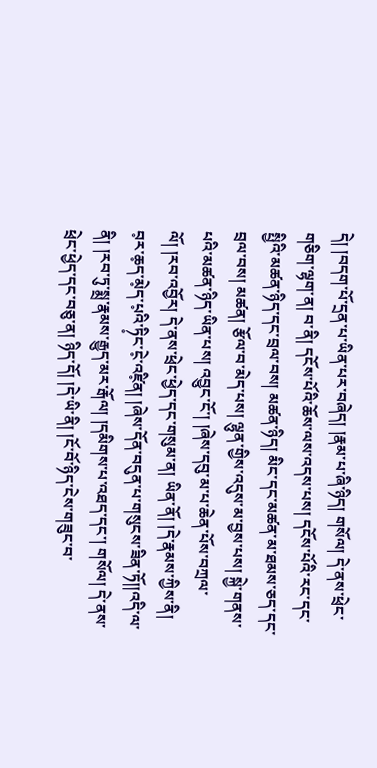དེ། །བདག་པོ་དྲན་པ་ཡིན་པར་བཞེད། །རྣམ་པ་ཞི་ཉིད། གསོལ། དེ་ནས་ཕྲེང་གཅིག་ལྷག་ན། བ་ནི། དངོས་པོའི་ཆོས་ལས་འདས་པས། དངོས་པོའི་རང་དང་སྤྱིའི་མཚན་ཉིད་དང་བྲལ་བས། མཚན་ཉིད། མིང་དང་མཚན་མ་ཐམས་ཅད་དང་བྲལ་བས། མཚན། རྩོལ་བ་མེད་པས། ལྷུན་གྱིས་འདུས་མ་བྱས་པས། སྐྱེ་གནས་པའི་མཚན་ཉིད་ཡིན་པས། འབྱུང་ངོ་། །ཞེས་དབུ་མ་པ་ཆེན་པོས་བཀྲལ་ལོ། །རབ་འབྱོར། དེ་ནས་ཕྲེང་ཕྱེད་དང་གསུམ་ན། ཡིན་ནོ། །དེ་རྣམས་ཀྱིས་ནི། བ༷ར་ཆ༷ད་མེ༷ད་པ༷འི་ཏི༷ང་ངེ༷་འཛི༷ན། །ཞེས་དོན་བདུན་པ་གསུངས་ཟིན་ཏོ།།འདི་ལ་ནི། །རབ་ཏུ་སྨྲ་རྣམས་རྒྱུད་མར་རྒོལ། །དམིགས་པ་འཐད་དང་། གསོལ། དེ་ནས་ཕྲེང་ཕྱེད་དང་བཅུ་ན། ཉིད་དོ། །དེ་ཡི་ནི། །ངོ་བོ་ཉིད་ངེས་གཟུང་བ་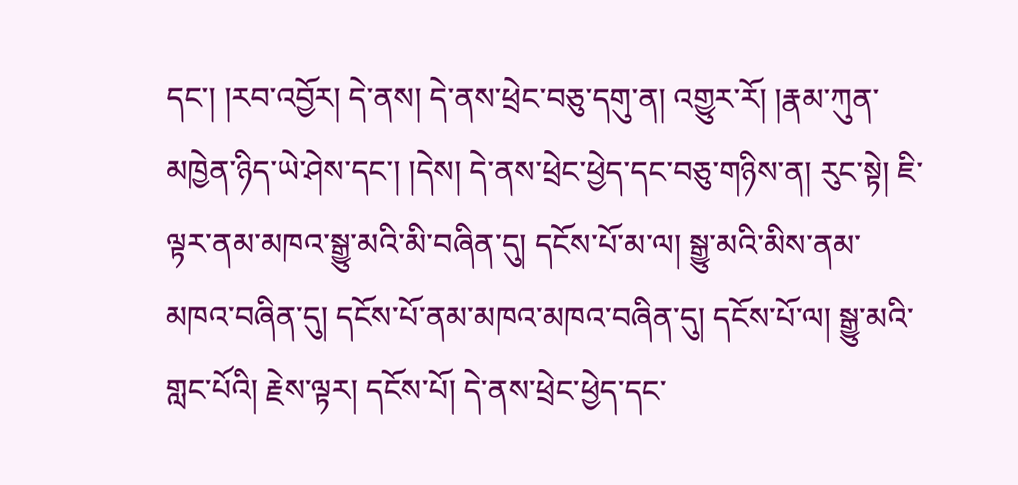དང་། །རབ་འབྱོར། དེ་ནས། དེ་ནས་ཕྲེང་བཅུ་དགུ་ན། འགྱུར་རོ། །རྣམ་ཀུན་མཁྱེན་ཉིད་ཡེ་ཤེས་དང་། །དེས། དེ་ནས་ཕྲེང་ཕྱེད་དང་བཅུ་གཉིས་ན། རུང་སྟེ། ཇི་ལྟར་ནམ་མཁའ་སྒྱུ་མའི་མི་བཞིན་དུ། དངོས་པོ་མ་ལ། སྒྱུ་མའི་མིས་ནམ་མཁའ་བཞིན་དུ། དངོས་པོ་ནམ་མཁའ་མཁའ་བཞིན་དུ། དངོས་པོ་ལ། སྒྱུ་མའི་གླང་པོའི། རྗེས་ལྟར། དངོས་པོ། དེ་ནས་ཕྲེང་ཕྱེད་དང་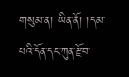གསུམ་ན། ཡིན་ནོ། །དམ་པའི་དོན་དང་ཀུན་རྫོབ་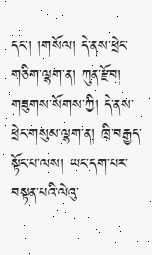དང་། །གསོལ། དེ་ནས་ཕྲེང་གཅིག་ལྷག་ན། ཀུན་རྫོབ། གཟུགས་སོགས་ཀྱི། དེ་ནས་ཕྲེང་གསུམ་ལྷག་ན། ཁྲི་བརྒྱད་སྟོང་པ་ལས། ཡང་དག་པར་བསྟན་པའི་ལེའུ་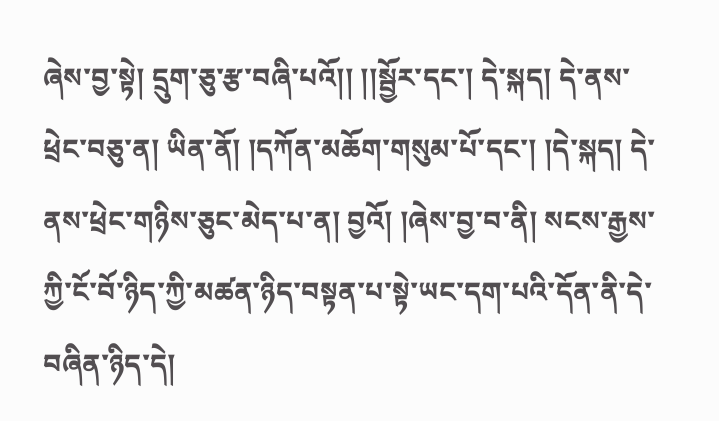ཞེས་བྱ་སྟེ། དྲུག་ཅུ་རྩ་བཞི་པའོ།། །།སྦྱོར་དང་། དེ་སྐད། དེ་ནས་ཕྲེང་བཅུ་ན། ཡིན་ནོ། །དཀོན་མཆོག་གསུམ་པོ་དང་། །དེ་སྐད། དེ་ནས་ཕྲེང་གཉིས་ཅུང་མེད་པ་ན། བྱའོ། །ཞེས་བྱ་བ་ནི། སངས་རྒྱས་ཀྱི་ངོ་བོ་ཉིད་ཀྱི་མཚན་ཉིད་བསྟན་པ་སྟེ་ཡང་དག་པའི་དོན་ནི་དེ་བཞིན་ཉིད་དེ།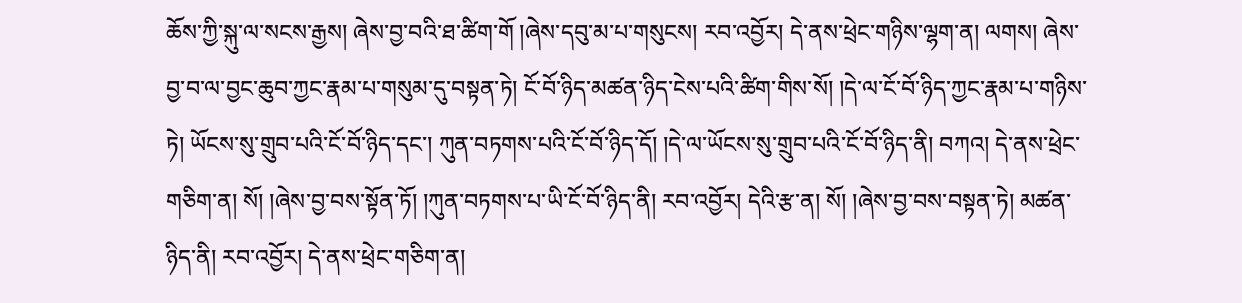ཆོས་ཀྱི་སྐུ་ལ་སངས་རྒྱས། ཞེས་བྱ་བའི་ཐ་ཚིག་གོ །ཞེས་དབུ་མ་པ་གསུངས། རབ་འབྱོར། དེ་ནས་ཕྲེང་གཉིས་ལྷག་ན། ལགས། ཞེས་བྱ་བ་ལ་བྱང་ཆུབ་ཀྱང་རྣམ་པ་གསུམ་དུ་བསྟན་ཏེ། ངོ་བོ་ཉིད་མཚན་ཉིད་ངེས་པའི་ཚིག་གིས་སོ། །དེ་ལ་ངོ་བོ་ཉིད་ཀྱང་རྣམ་པ་གཉིས་ཏེ། ཡོངས་སུ་གྲུབ་པའི་ངོ་བོ་ཉིད་དང་། ཀུན་བཏགས་པའི་ངོ་བོ་ཉིད་དོ། །དེ་ལ་ཡོངས་སུ་གྲུབ་པའི་ངོ་བོ་ཉིད་ནི། བཀའ། དེ་ནས་ཕྲེང་གཅིག་ན། སོ། །ཞེས་བྱ་བས་སྟོན་ཏོ། །ཀུན་བཏགས་པ་ཡི་ངོ་བོ་ཉིད་ནི། རབ་འབྱོར། དེའི་རྩ་ན། སོ། །ཞེས་བྱ་བས་བསྟན་ཏེ། མཚན་ཉིད་ནི། རབ་འབྱོར། དེ་ནས་ཕྲེང་གཅིག་ན།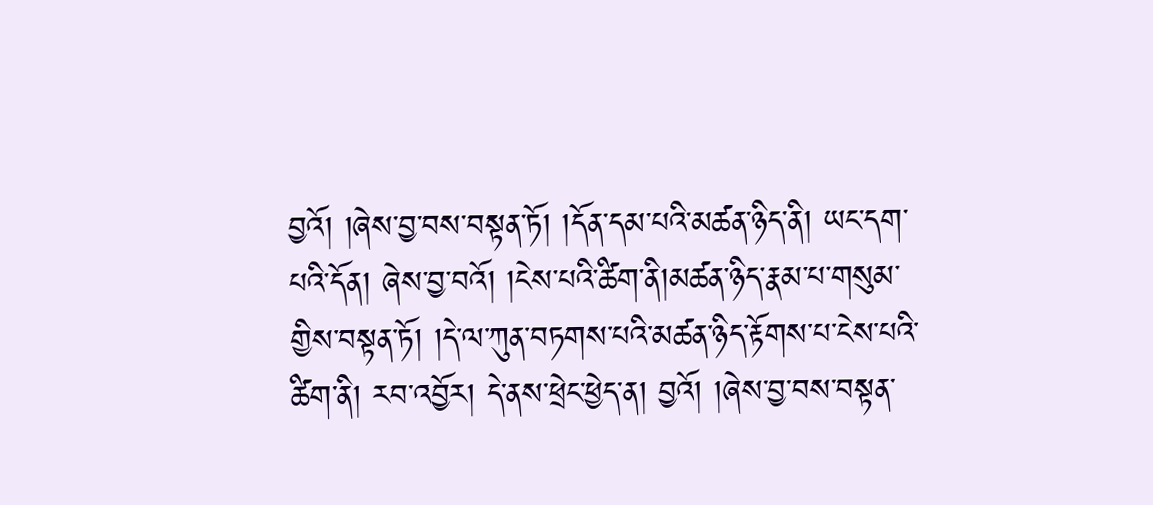བྱའོ། །ཞེས་བྱ་བས་བསྟན་ཏོ། །དོན་དམ་པའི་མཚན་ཉིད་ནི། ཡང་དག་པའི་དོན། ཞེས་བྱ་བའོ། །ངེས་པའི་ཚིག་ནི།མཚན་ཉིད་རྣམ་པ་གསུམ་གྱིས་བསྟན་ཏོ། །དེ་ལ་ཀུན་བཏགས་པའི་མཚན་ཉིད་རྟོགས་པ་ངེས་པའི་ཚིག་ནི། རབ་འབྱོར། དེ་ནས་ཕྲེང་ཕྱེད་ན། བྱའོ། །ཞེས་བྱ་བས་བསྟན་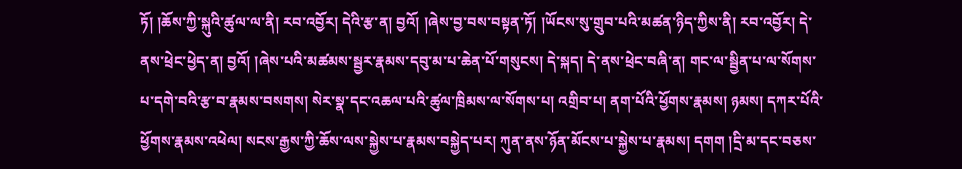ཏོ། །ཆོས་ཀྱི་སྐུའི་ཚུལ་ལ་ནི། རབ་འབྱོར། དེའི་རྩ་ན། བྱའོ། །ཞེས་བྱ་བས་བསྟན་ཏོ། །ཡོངས་སུ་གྲུབ་པའི་མཚན་ཉིད་ཀྱིས་ནི། རབ་འབྱོར། དེ་ནས་ཕྲེང་ཕྱེད་ན། བྱའོ། །ཞེས་པའི་མཚམས་སྦྱར་རྣམས་དབུ་མ་པ་ཆེན་པོ་གསུངས། དེ་སྐད། དེ་ནས་ཕྲེང་བཞི་ན། གང་ལ་སྦྱིན་པ་ལ་སོགས་པ་དགེ་བའི་རྩ་བ་རྣམས་བསགས། སེར་སྣ་དང་འཆལ་པའི་ཚུལ་ཁྲིམས་ལ་སོགས་པ། འགྲིབ་པ། ནག་པོའི་ཕྱོགས་རྣམས། ཉམས། དཀར་པོའི་ཕྱོགས་རྣམས་འཕེལ། སངས་རྒྱས་ཀྱི་ཆོས་ལས་སྐྱེས་པ་རྣམས་བསྐྱེད་པར། ཀུན་ནས་ཉོན་མོངས་པ་སྐྱེས་པ་རྣམས། དགག །དྲི་མ་དང་བཅས་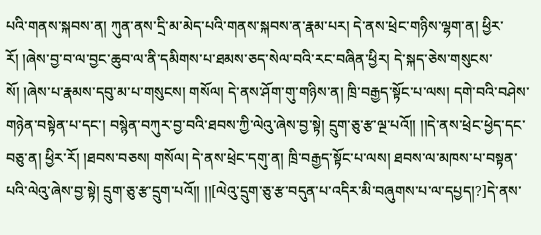པའི་གནས་སྐབས་ན། ཀུན་ནས་དྲི་མ་མེད་པའི་གནས་སྐབས་ན་རྣམ་པར། དེ་ནས་ཕྲེང་གཉིས་ལྷག་ན། ཕྱིར་རོ། །ཞེས་བྱ་བ་ལ་བྱང་ཆུབ་ལ་ནི་དམིགས་པ་ཐམས་ཅད་སེལ་བའི་རང་བཞིན་ཕྱིར། དེ་སྐད་ཅེས་གསུངས་སོ། །ཞེས་པ་རྣམས་དབུ་མ་པ་གསུངས། གསོལ། དེ་ནས་ཤོག་གུ་གཉིས་ན། ཁྲི་བརྒྱད་སྟོང་པ་ལས། དགེ་བའི་བཤེས་གཉེན་བསྟེན་པ་དང་། བསྙེན་བཀུར་བྱ་བའི་ཐབས་ཀྱི་ལེའུ་ཞེས་བྱ་སྟེ། དྲུག་ཅུ་རྩ་ལྔ་པའོ།། །།དེ་ནས་ཕྲེང་ཕྱེད་དང་བཅུ་ན། ཕྱིར་རོ། །ཐབས་བཅས། གསོལ། དེ་ནས་ཕྲེང་དགུ་ན། ཁྲི་བརྒྱད་སྟོང་པ་ལས། ཐབས་ལ་མཁས་པ་བསྟན་པའི་ལེའུ་ཞེས་བྱ་སྟེ། དྲུག་ཅུ་རྩ་དྲུག་པའོ།། །།[ལེའུ་དྲུག་ཅུ་རྩ་བདུན་པ་འདིར་མི་བཞུགས་པ་ལ་དཔྱད།?]དེ་ནས་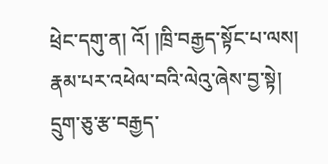ཕྲེང་དགུ་ན། འོ། །ཁྲི་བརྒྱད་སྟོང་པ་ལས། རྣམ་པར་འཕེལ་བའི་ལེའུ་ཞེས་བྱ་སྟེ། དྲུག་ཅུ་རྩ་བརྒྱད་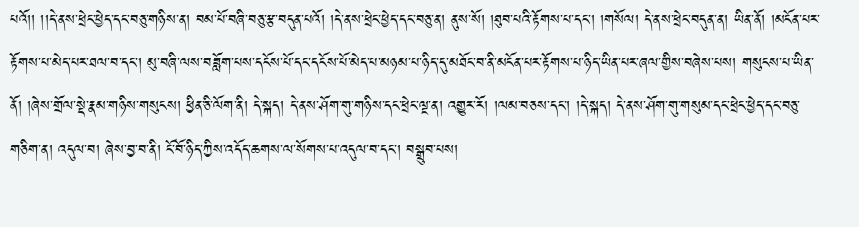པའོ།། །།དེ་ནས་ཕྲེང་ཕྱེད་དང་བཅུ་གཉིས་ན། བམ་པོ་བཞི་བཅུ་རྩ་བདུན་པའོ། །དེ་ནས་ཕྲེང་ཕྱེད་དང་བཅུ་ན། ནུས་སོ། །ཐུབ་པའི་རྟོགས་པ་དང་། །གསོལ། དེ་ནས་ཕྲེང་བདུན་ན། ཡིན་ནོ། །མངོན་པར་རྟོགས་པ་མེད་པར་ཐལ་བ་དང་། མུ་བཞི་ལས་བཟློག་པས་དངོས་པོ་དང་དངོས་པོ་མེད་པ་མཉམ་པ་ཉིད་དུ་མཐོང་བ་ནི་མངོན་པར་རྟོགས་པ་ཉིད་ཡིན་པར་ཞལ་གྱིས་བཞེས་པས། གསུངས་པ་ཡིན་ནོ། །ཞེས་གྲོལ་སྡེ་རྣམ་གཉིས་གསུངས། ཕྱིན་ཅི་ལོག་ནི། དེ་སྐད། དེ་ནས་ཤོག་གུ་གཉིས་དང་ཕྲེང་ལྔ་ན། འགྱུར་རོ། །ལམ་བཅས་དང་། །དེ་སྐད། དེ་ནས་ཤོག་གུ་གསུམ་དང་ཕྲེང་ཕྱེད་དང་བཅུ་གཅིག་ན། འདུལ་བ། ཞེས་བྱ་བ་ནི། ངོ་བོ་ཉིད་ཀྱིས་འདོད་ཆགས་ལ་སོགས་པ་འདུལ་བ་དང་། བསྒྲུབ་པས།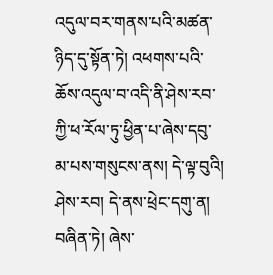འདུལ་བར་གནས་པའི་མཚན་ཉིད་དུ་སྟོན་ཏེ། འཕགས་པའི་ཆོས་འདུལ་བ་འདི་ནི་ཤེས་རབ་ཀྱི་ཕ་རོལ་ཏུ་ཕྱིན་པ་ཞེས་དབུ་མ་པས་གསུངས་ནས། དེ་ལྟ་བུའི། ཤེས་རབ། དེ་ནས་ཕྲེང་དགུ་ན། བཞིན་ཏེ། ཞེས་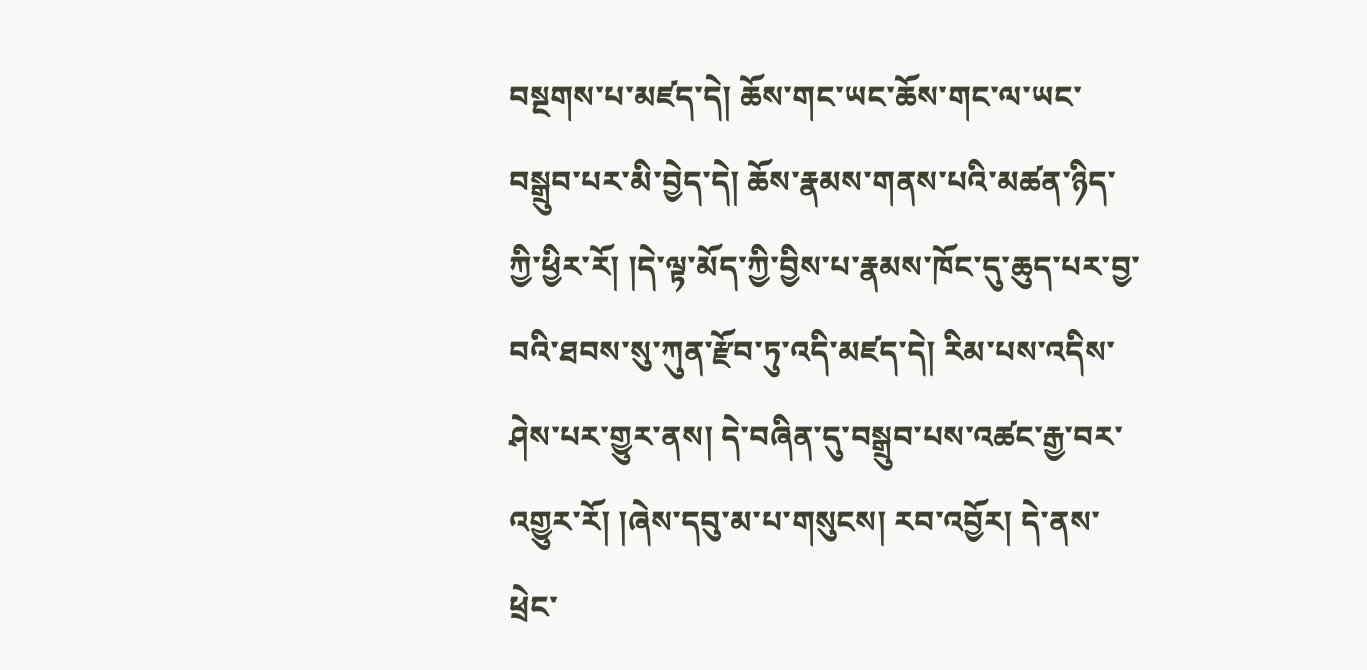བསྔགས་པ་མཛད་དེ། ཆོས་གང་ཡང་ཆོས་གང་ལ་ཡང་བསྒྲུབ་པར་མི་བྱེད་དེ། ཆོས་རྣམས་གནས་པའི་མཚན་ཉིད་ཀྱི་ཕྱིར་རོ། །དེ་ལྟ་མོད་ཀྱི་བྱིས་པ་རྣམས་ཁོང་དུ་ཆུད་པར་བྱ་བའི་ཐབས་སུ་ཀུན་རྫོབ་ཏུ་འདི་མཛད་དེ། རིམ་པས་འདིས་ཤེས་པར་གྱུར་ནས། དེ་བཞིན་དུ་བསྒྲུབ་པས་འཚང་རྒྱ་བར་འགྱུར་རོ། །ཞེས་དབུ་མ་པ་གསུངས། རབ་འབྱོར། དེ་ནས་ཕྲེང་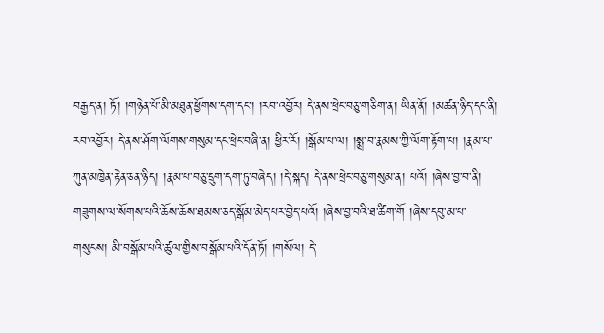བརྒྱད་ན། ཏོ། །གཉེན་པོ་མི་མཐུན་ཕྱོགས་དག་དང་། །རབ་འབྱོར། དེ་ནས་ཕྲེང་བཅུ་གཅིག་ན། ཡིན་ནོ། །མཚན་ཉིད་དང་ནི། རབ་འབྱོར། དེ་ནས་ཤོག་ལོགས་གསུམ་དང་ཕྲེང་བཞི་ན། ཕྱིར་རོ། །སྒོམ་པ་ལ། །སྨྲ་བ་རྣམས་ཀྱི་ལོག་རྟོག་པ། །རྣམ་པ་ཀུན་མཁྱེན་རྟེན་ཅན་ཉིད། །རྣམ་པ་བཅུ་དྲུག་དག་ཏུ་བཞེད། །དེ་སྐད། དེ་ནས་ཕྲེང་བཅུ་གསུམ་ན། པའོ། །ཞེས་བྱ་བ་ནི། གཟུགས་ལ་སོགས་པའི་ཆོས་ཆོས་ཐམས་ཅད་སྒོམ་མེད་པར་བྱེད་པའོ། །ཞེས་བྱ་བའི་ཐ་ཚིག་གོ །ཞེས་དབུ་མ་པ་གསུངས། མི་བསྒོམ་པའི་ཚུལ་གྱིས་བསྒོམ་པའི་དོན་ཏོ། །གསོལ། དེ་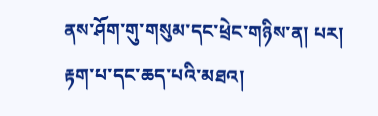ནས་ཤོག་གུ་གསུམ་དང་ཕྲེང་གཉིས་ན། པར། རྟག་པ་དང་ཆད་པའི་མཐའ།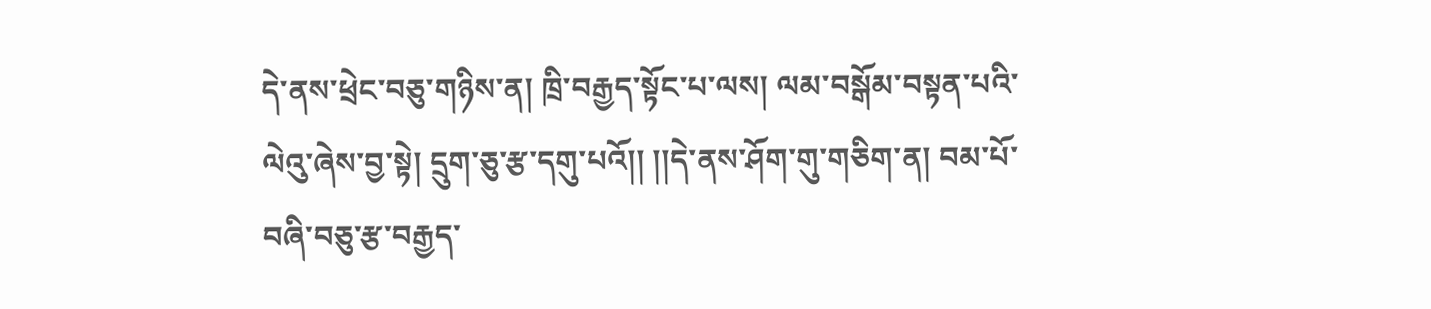དེ་ནས་ཕྲེང་བཅུ་གཉིས་ན། ཁྲི་བརྒྱད་སྟོང་པ་ལས། ལམ་བསྒོམ་བསྟན་པའི་ལེའུ་ཞེས་བྱ་སྟེ། དྲུག་ཅུ་རྩ་དགུ་པའོ།། །།དེ་ནས་ཤོག་གུ་གཅིག་ན། བམ་པོ་བཞི་བཅུ་རྩ་བརྒྱད་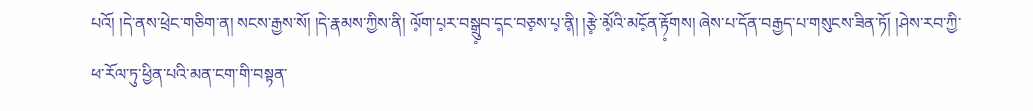པའོ། །དེ་ནས་ཕྲེང་གཅིག་ན། སངས་རྒྱས་སོ། །དེ་རྣམས་ཀྱིས་ནི། ལོ༷ག་པ༷ར་བསྒྲུ༷བ་ད༷ང་བཅ༷ས་པ༷་ནི༷། །རྩེ༷་མོ༷འི་མངོ༷ན་རྟོ༷གས། ཞེས་པ་དོན་བརྒྱད་པ་གསུངས་ཟིན་ཏོ། །ཤེས་རབ་ཀྱི་ཕ་རོལ་ཏུ་ཕྱིན་པའི་མན་ངག་གི་བསྟན་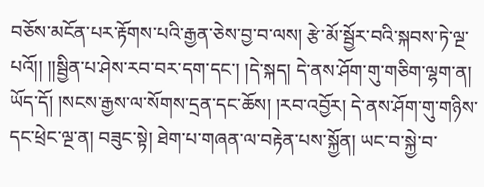བཅོས་མངོན་པར་རྟོགས་པའི་རྒྱན་ཅེས་བྱ་བ་ལས། རྩེ་མོ་སྦྱོར་བའི་སྐབས་ཏེ་ལྔ་པའོ།། །།སྦྱིན་པ་ཤེས་རབ་བར་དག་དང་། །དེ་སྐད། དེ་ནས་ཤོག་གུ་གཅིག་ལྷག་ན། ཡོད་དོ། །སངས་རྒྱས་ལ་སོགས་དྲན་དང་ཆོས། །རབ་འབྱོར། དེ་ནས་ཤོག་གུ་གཉིས་དང་ཕྲེང་ལྔ་ན། བཟུང་སྟེ། ཐེག་པ་གཞན་ལ་བརྟེན་པས་སྐྱོན། ཡང་བ་སྐྱེ་བ་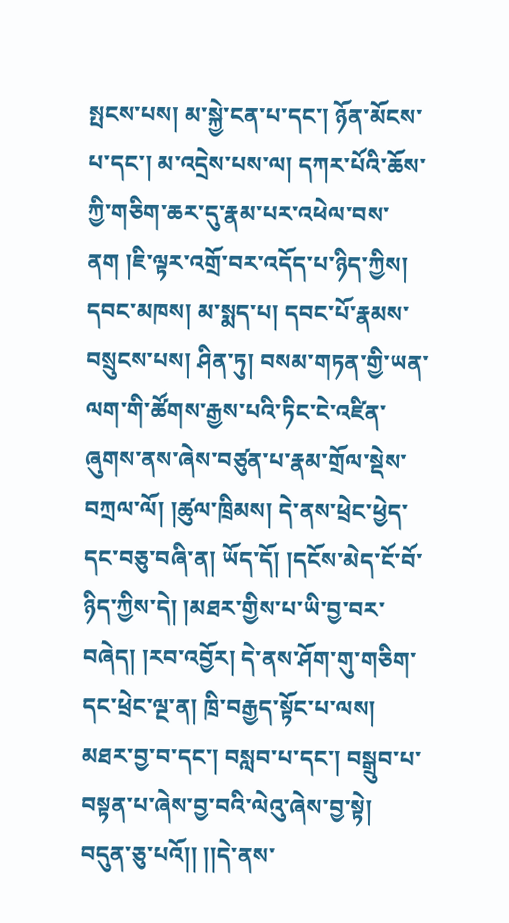སྤངས་པས། མ་སྐྱེ་ངན་པ་དང་། ཉོན་མོངས་པ་དང་། མ་འདྲེས་པས་ལ། དཀར་པོའི་ཆོས་ཀྱི་གཅིག་ཆར་དུ་རྣམ་པར་འཕེལ་བས་ནག །ཇི་ལྟར་འགྲོ་བར་འདོད་པ་ཉིད་ཀྱིས། དབང་མཁས། མ་སྨད་པ། དབང་པོ་རྣམས་བསྲུངས་པས། ཤིན་ཏུ། བསམ་གཏན་གྱི་ཡན་ལག་གི་ཚོགས་རྒྱས་པའི་ཏིང་ངེ་འཛིན་ཞུགས་ནས་ཞེས་བཙུན་པ་རྣམ་གྲོལ་སྡེས་བཀྲལ་ལོ། །ཚུལ་ཁྲིམས། དེ་ནས་ཕྲེང་ཕྱེད་དང་བཅུ་བཞི་ན། ཡོད་དོ། །དངོས་མེད་ངོ་བོ་ཉིད་ཀྱིས་དེ། །མཐར་གྱིས་པ་ཡི་བྱ་བར་བཞེད། །རབ་འབྱོར། དེ་ནས་ཤོག་གུ་གཅིག་དང་ཕྲེང་ལྔ་ན། ཁྲི་བརྒྱད་སྟོང་པ་ལས། མཐར་བྱ་བ་དང་། བསླབ་པ་དང་། བསྒྲུབ་པ་བསྟན་པ་ཞེས་བྱ་བའི་ལེའུ་ཞེས་བྱ་སྟེ། བདུན་ཅུ་པའོ།། །།དེ་ནས་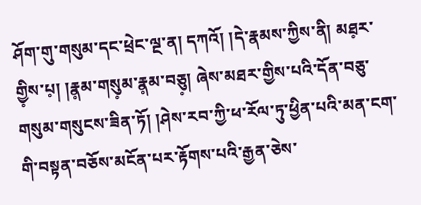ཤོག་གུ་གསུམ་དང་ཕྲེང་ལྔ་ན། དཀའོ། །དེ་རྣམས་ཀྱིས་ནི། མཐ༷ར་གྱི༷ས་པ༷། །རྣ༷མ་གསུ༷མ་རྣ༷མ་བཅུ༷། ཞེས་མཐར་གྱིས་པའི་དོན་བཅུ་གསུམ་གསུངས་ཟིན་ཏོ། །ཤེས་རབ་ཀྱི་ཕ་རོལ་ཏུ་ཕྱིན་པའི་མན་ངག་གི་བསྟན་བཅོས་མངོན་པར་རྟོགས་པའི་རྒྱན་ཅེས་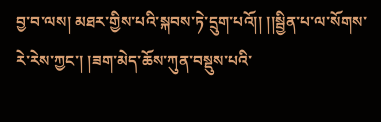བྱ་བ་ལས། མཐར་གྱིས་པའི་སྐབས་ཏེ་དྲུག་པའོ།། །།སྦྱིན་པ་ལ་སོགས་རེ་རེས་ཀྱང་། །ཟག་མེད་ཆོས་ཀུན་བསྡུས་པའི་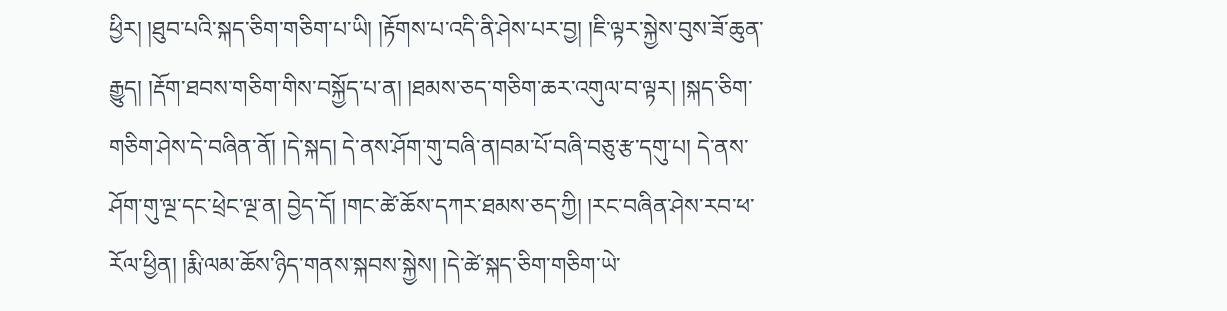ཕྱིར། །ཐུབ་པའི་སྐད་ཅིག་གཅིག་པ་ཡི། །རྟོགས་པ་འདི་ནི་ཤེས་པར་བྱ། །ཇི་ལྟར་སྐྱེས་བུས་ཟོ་ཆུན་རྒྱུད། །རྡོག་ཐབས་གཅིག་གིས་བསྐྱོད་པ་ན། །ཐམས་ཅད་གཅིག་ཆར་འགུལ་བ་ལྟར། །སྐད་ཅིག་གཅིག་ཤེས་དེ་བཞིན་ནོ། །དེ་སྐད། དེ་ནས་ཤོག་གུ་བཞི་ན།བམ་པོ་བཞི་བཅུ་རྩ་དགུ་པ། དེ་ནས་ཤོག་གུ་ལྔ་དང་ཕྲེང་ལྔ་ན། བྱེད་དོ། །གང་ཚེ་ཆོས་དཀར་ཐམས་ཅད་ཀྱི། །རང་བཞིན་ཤེས་རབ་ཕ་རོལ་ཕྱིན། །རྨི་ལམ་ཆོས་ཉིད་གནས་སྐབས་སྐྱེས། །དེ་ཚེ་སྐད་ཅིག་གཅིག་ཡེ་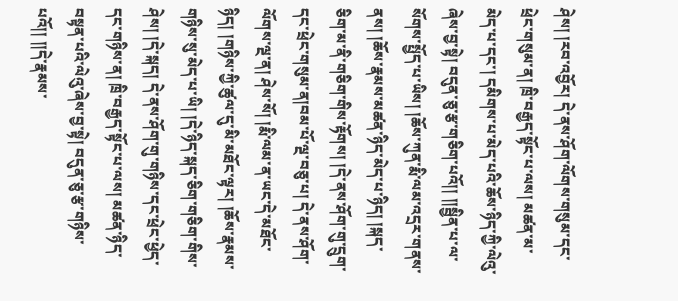ཤེས། །རབ་འབྱོར། དེ་ནས་ཤོག་ལོགས་གསུམ་དང་ཕྲེང་གསུམ་ན། ཁྲི་བརྒྱད་སྟོང་པ་ལས། མཚན་མ་མེད་པ་དང་། དམིགས་པ་མེད་པའི་ཆོས་ཉིད་ཀྱི་ལེའུ་ཞེས་བྱ་སྟེ། བདུན་ཅུ་རྩ་གཅིག་པའོ།། །།སྦྱིན་པ་ལ་སོགས་སྤྱོད་པ་ཡིས། །ཆོས་ཀུན་རྨི་ལམ་འདྲར་གནས་ནས། །ཆོས་རྣམས་མཚན་ཉིད་མེད་པ་ཉིད། །སྐད་ཅིག་མ་ནི་གཅིག་གིས་རྟོགས། །དེ་ནས་ཤོག་གུ་དྲུག་དང་ཕྲེང་གསུམ་ན།བམ་པོ་ལྔ་བཅུ་པ། དེ་ནས་ཤོག་ལོགས་ལྔ་ན། ཤེས་སོ། །རྨི་ལམ་ན་ཡང་དེ་མཐོང་ཉིད། །གཉིས་ཀྱི་ཚུལ་དུ་མི་མཐོང་ལྟར། །ཆོས་རྣམས་གཉིས་སུ་མེད་པ་ཡི། །དེ་ཉིད་སྐད་ཅིག་གཅིག་གིས་ཤེས། །དེ་སྐད། དེ་ནས་ཤོག་གུ་གཉིས་དང་ཕྲེང་ཕྱེད་དང་གཉིས་ན། ཁྲི་བརྒྱད་སྟོང་པ་ལས། མཚན་ཉིད་བསྟན་པའི་ལེའུ་ཞེས་བྱ་སྟེ། བདུན་ཅུ་རྩ་གཉིས་པའོ།། །།དེ་རྣམས་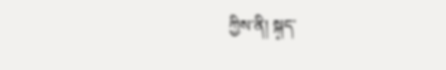ཀྱིས་ནི། སྐ༷ད་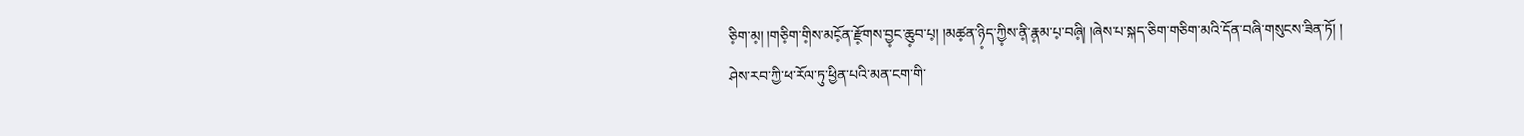ཅི༷ག་མ༷། །གཅི༷ག་གི༷ས་མངོ༷ན་རྫོ༷གས་བྱ༷ང་ཆུ༷བ་པ༷། །མཚ༷ན་ཉི༷ད་ཀྱི༷ས་ནི༷་རྣ༷མ་པ༷་བཞི༷། །ཞེས་པ་སྐད་ཅིག་གཅིག་མའི་དོན་བཞི་གསུངས་ཟིན་ཏོ། །
ཤེས་རབ་ཀྱི་ཕ་རོལ་ཏུ་ཕྱིན་པའི་མན་ངག་གི་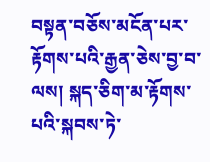བསྟན་བཅོས་མངོན་པར་རྟོགས་པའི་རྒྱན་ཅེས་བྱ་བ་ལས། སྐད་ཅིག་མ་རྟོགས་པའི་སྐབས་ཏེ་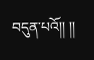བདུན་པའོ།། །།